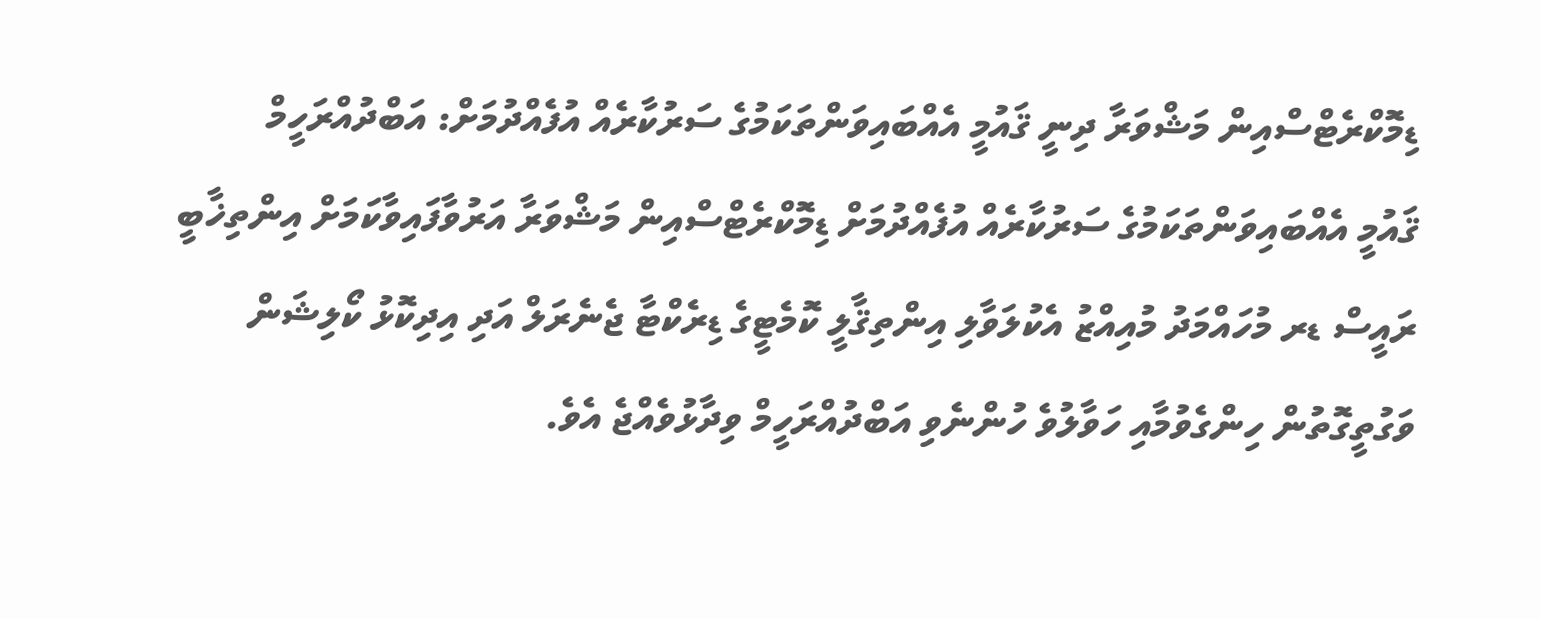ޑިމޮކްރެޓްސްއިން މަޝްވަރާ ދިނީ ޤައުމީ އެއްބައިވަންތަކަމުގެ ސަރުކާރެއް އުފެއްދުމަށް: އަބްދުއްރަހީމް
ޤައުމީ އެއްބައިވަންތަކަމުގެ ސަރުކާރެއް އުފެއްދުމަށް ޑިމޮކްރެޓްސްއިން މަޝްވަރާ އަރުވާފައިވާކަމަށް އިންތިޚާބީ ރައީސް ޑރ މުހައްމަދު މުއިއްޒު އެކުލަވާލި އިންތިޤާލީ ކޮމެޓީގެ ޑިރެކްޓާ ޖެނެރަލް އަދި އިދިކޮޅު ކޯލިޝަން ވަގުތީގޮތުން ހިންގެވުމާއި ހަވާލުވެ ހުންނެވި އަބްދުއްރަހީމް ވިދާޅުވެއްޖެ އެވެ.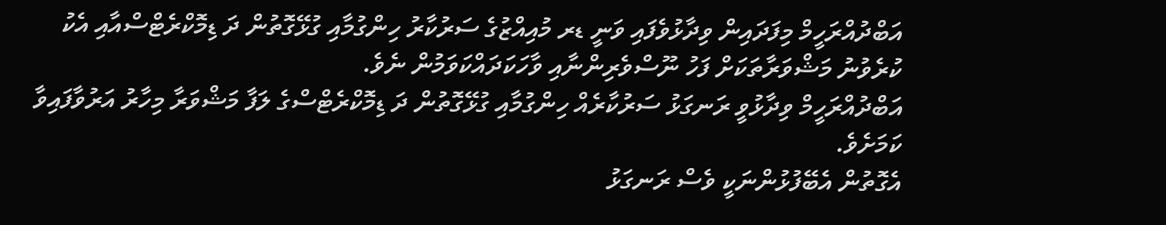އަބްދުއްރަހީމް މިފަދައިން ވިދާޅުވެފައި ވަނީ ޑރ މުއިއްޒުގެ ސަރުކާރު ހިންގުމާއި ގުޅޭގޮތުން ދަ ޑިމޮކްރެޓްސްއާއި އެކު ކުރެވުނު މަޝްވަރާތަކަށް ފަހު ނޫސްވެރިންނާއި ވާހަކަދައްކަވަމުން ނެވެ.
އަބްދުއްރަހީމް ވިދާޅުވީ ރަނގަޅު ސަރުކާރެއް ހިންގުމާއި ގުޅޭގޮތުން ދަ ޑިމޮކްރެޓްސްގެ ލަފާ މަޝްވަރާ މިހާރު އަރުވާފައިވާ ކަމަށެވެ.
އެގޮތުން އެބޭފުޅުންނަކީ ވެސް ރަނގަޅު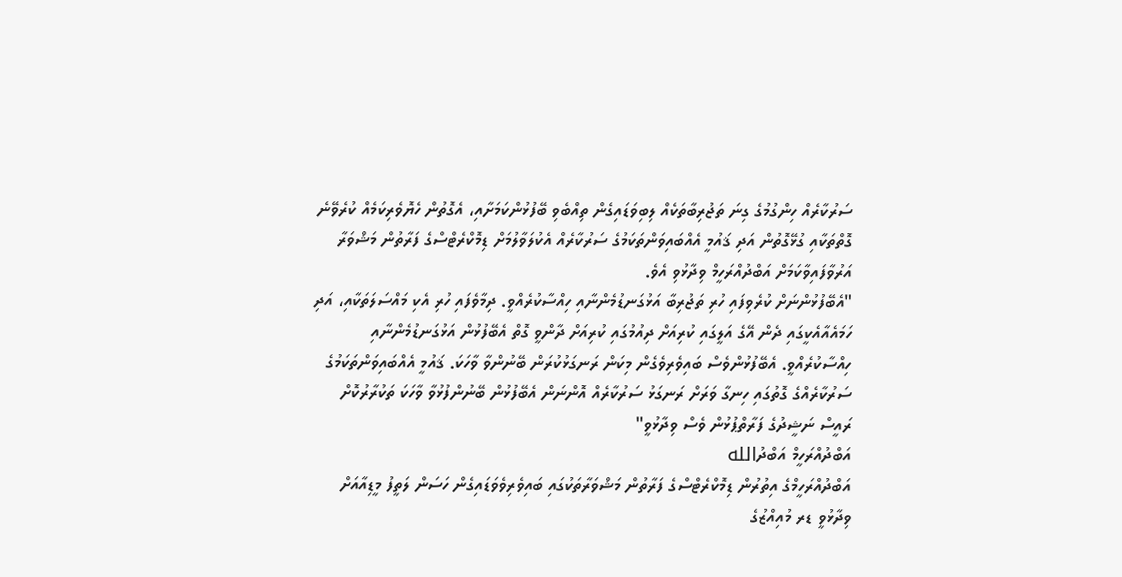ސަރުކާރެއް ހިންގުމުގެ ގިނަ ތަޖުރިބާތަކެއް ލިބިވަޑައިގެން ތިއްބެވި ބޭފުޅުންކަމަށާއި، އެގޮތުން ހެޔޮވެރިކަމެއް ކުރެވޭނެ ގޮތްތަކާއި ގުޅޭގޮތުން އަދި ޤައުމީ އެއްބައިވަންތަކަމުގެ ސަރުކާރެއް އެކުލަވާލުމަށް ޑިމޮކްރެޓްސްގެ ފަރާތުން މަޝްވަރާ އަރުވާފައިވާކަމަށް އަބްދުއްރަހީމް ވިދާޅުވި އެވެ.
"އެބޭފުޅުންނަށް ކުރެވިފައި ހުރި ތަޖުރިބާ އަޅުގަނޑުމެންނާއި ހިއްސާކުރެއްވީ. ދިމާވެފައި ހުރި އެކި މައްސަލަތަކާއި، އަދި ހަމައެއާއެކީގައި ދެން އޭގެ އަލީގައި ކުރިއަށް ދިއުމުގައި ކުރިއަށް ދާންވީ ގޮތް އެބޭފުޅުން އަޅުގަނޑުމެންނާއި ހިއްސާކުރެއްވީ. އެބޭފުޅުންވެސް ބައިވެރިވެގެން މިކަން ރަނގަޅުކުރަން ބޭނުންވާ ވާހަކަ. ޤައުމީ އެއްބައިވަންތަކަމުގެ ސަރުކާރެއްގެ ގޮތުގައި ހިނގާ ވަރަށް ރަނގަޅު ސަރުކާރެއް އޮންނަން އެބޭފުޅުން ބޭނުންފުޅުވާ ވާހަކަ ތަކުރާރުކޮށް ރައީސް ނަޝީދުގެ ފަރާތްޕުޅުން ވެސް ވިދާޅުވީ"
އަބްދުއްރަހީމް އަބްދުالله
އަބްދުއްރަހީމްގެ އިތުރުން ޑިމޮކްރެޓްސްގެ ފަރާތުން މަޝްވަރާތަކުގައި ބައިވެރިވެވަޑައިގެން ހަސަން ލަތީފު މީޑިއާއަށް ވިދާޅުވީ ޑރ މުއިއްޒުގެ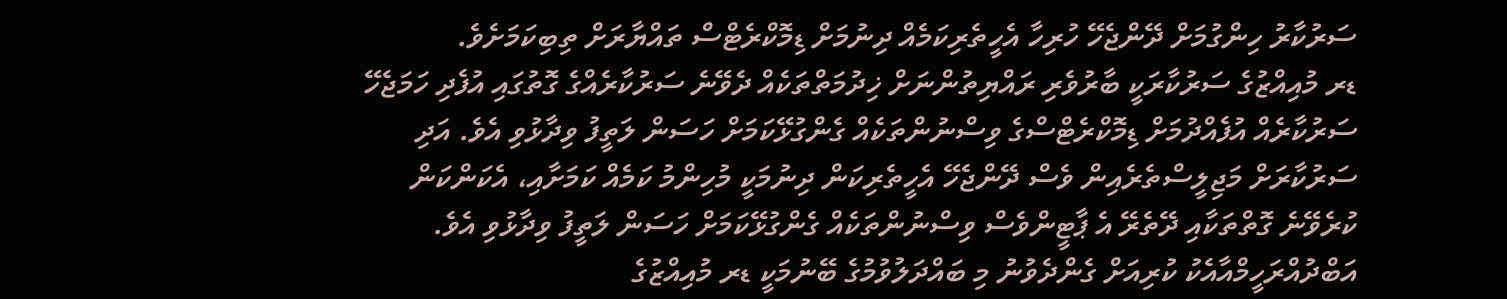ސަރުކާރު ހިންގުމަށް ދޭންޖެހޭ ހުރިހާ އެހީތެރިކަމެއް ދިނުމަށް ޑިމޮކްރެޓްސް ތައްޔާރަށް ތިބިކަމަށެވެ.
ޑރ މުއިއްޒުގެ ސަރުކާރަކީ ބާރުވެރި ރައްޔިތުންނަށް ޚިދުމަތްތަކެއް ދެވޭނެ ސަރުކާރެއްގެ ގޮތުގައި އުފެދި ހަމަޖެހޭ ސަރުކާރެއް އުފެއްދުމަށް ޑިމޮކްރެޓްސްގެ ވިސްނުންތަކެއް ގެންގުޅޭކަމަށް ހަސަން ލަތީފު ވިދާޅުވި އެވެ. އަދި ސަރުކާރަށް މަޖިލީސްތެރެއިން ވެސް ދޭންޖެހޭ އެހީތެރިކަން ދިނުމަކީ މުހިންމު ކަމެއް ކަމަށާއި، އެކަންކަން ކުރެވޭނެ ގޮތްތަކާއި ދޭތެރޭ އެ ޕާޓީންވެސް ވިސްނުންތަކެއް ގެންގުޅޭކަމަށް ހަސަން ލަތީފު ވިދާޅުވި އެވެ.
އަބްދުއްރަހީމްއާއެކު ކުރިއަށް ގެންދެވުނު މި ބައްދަލުވުމުގެ ބޭނުމަކީ ޑރ މުއިއްޒުގެ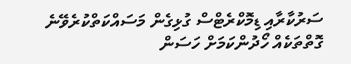ސަރުކާރާއި ޑިމޮކްރެޓްސް ގުޅިގެން މަސައްކަތްކުރެވޭނެ ގޮތްތަކެއް ހޯދުންކަމަށް ހަސަން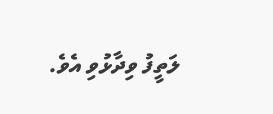ލަތީފު ވިދާޅުވި އެވެ.